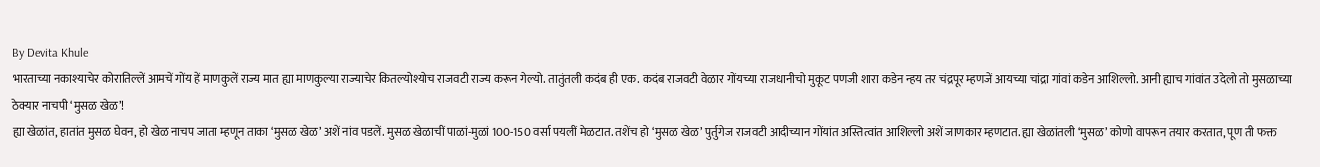By Devita Khule
भारताच्या नकाश्याचेर कोरातिल्लें आमचें गोंय हें माणकुलें राज्य मात ह्या माणकुल्या राज्याचेर कितल्योश्योच राजवटी राज्य करून गेल्यो. तातुंतली कदंब ही एक. कदंब राजवटी वेळार गोंयच्या राजधानीचो मुकूट पणजी शारा कडेन न्हय तर चंद्रपूर म्हणजें आयच्या चांद्रा गांवां कडेन आशिल्लो. आनी ह्याच गांवांत उदेलो तो मुसळाच्या ठेक्यार नाचपी ‘मुसळ खेळ’!
ह्या खेळांत, हातांत मुसळ घेवन, हो खेळ नाचप जाता म्हणून ताका ‘मुसळ खेळ’ अशें नांव पडलें. मुसळ खेळाचीं पाळां-मुळां 100-150 वर्सा पयलीं मेळटात. तशेंच हो ‘मुसळ खेळ’ पुर्तुगेज राजवटी आदीच्यान गोंयांत अस्तित्वांत आशिल्लो अशें जाणकार म्हणटात. ह्या खेळांतली ‘मुसळ’ कोणो वापरून तयार करतात, पूण ती फक्त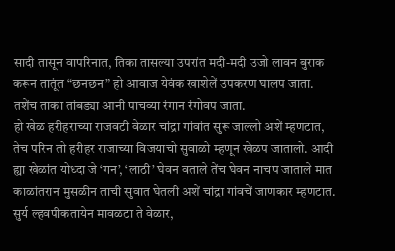सादी तासून वापरिनात, तिका तासल्या उपरांत मदी-मदी उजो लावन बुराक करून तातूंत “छनछन” हो आवाज येवंक खाशेलें उपकरण घालप जाता. तशेंच ताका तांबड्या आनी पाचव्या रंगान रंगोवप जाता.
हो खेळ हरीहराच्या राजवटी वेळार चांद्रा गांवांत सुरू जाल्लो अशें म्हणटात, तेच परिन तो हरीहर राजाच्या विजयाचो सुवाळो म्हणून खेळप जातालो. आदी ह्या खेळांत योध्दा जे ‘गन’, ‘लाठी’ घेवन वताले तेंच घेवन नाचप जाताले मात काळांतरान मुसळीन ताची सुवात घेतली अशें चांद्रा गांवचें जाणकार म्हणटात.
सुर्य ल्हवपीकतायेन मावळटा ते वेळार,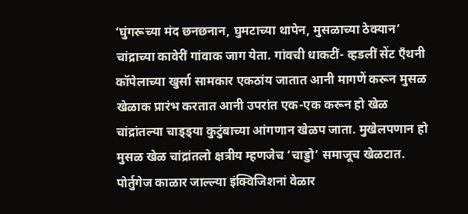‘घुंगरूच्या मंद छनछनान, घुमटाच्या थापेन, मुसळाच्या ठेक्यान’ चांद्राच्या कावेरीं गांवाक जाग येता. गांवची धाकटीं- व्हडलीं सेंट एँथनी कॉपेलाच्या खुर्सा सामकार एकठांय जातात आनी मागणें करून मुसळ खेळाक प्रारंभ करतात आनी उपरांत एक-एक करून हो खेळ चांद्रांतल्या चाड्ड्या कुटुंबाच्या आंगणान खेळप जाता. मुखेलपणान हो मुसळ खेळ चांद्रांतलो क्षत्रीय म्हणजेच ‘चाड्डो’ समाजूच खेळटात.
पोर्तुगेज काळार जाल्ल्या इंक्विजिशनां वेळार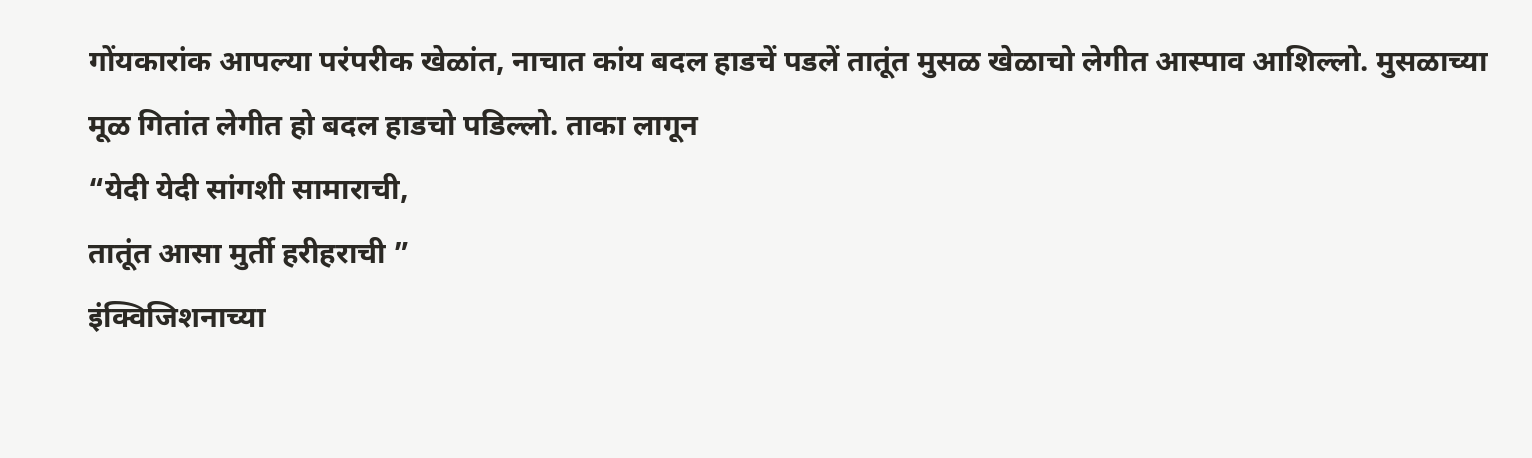गोंयकारांक आपल्या परंपरीक खेळांत, नाचात कांय बदल हाडचें पडलें तातूंत मुसळ खेळाचो लेगीत आस्पाव आशिल्लो. मुसळाच्या मूळ गितांत लेगीत हो बदल हाडचो पडिल्लो. ताका लागून
“येदी येदी सांगशी सामाराची,
तातूंत आसा मुर्ती हरीहराची ”
इंक्विजिशनाच्या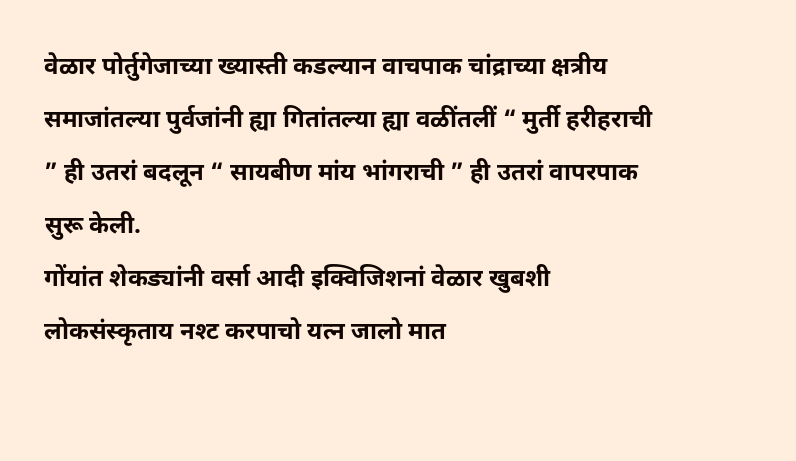वेळार पोर्तुगेजाच्या ख्यास्ती कडल्यान वाचपाक चांद्राच्या क्षत्रीय समाजांतल्या पुर्वजांनी ह्या गितांतल्या ह्या वळींतलीं “ मुर्ती हरीहराची ” ही उतरां बदलून “ सायबीण मांय भांगराची ” ही उतरां वापरपाक सुरू केली.
गोंयांत शेकड्यांनी वर्सा आदी इक्विजिशनां वेळार खुबशी लोकसंस्कृताय नश्ट करपाचो यत्न जालो मात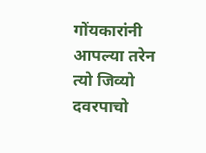गोंयकारांनी आपल्या तरेन त्यो जिव्यो दवरपाचो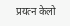प्रयत्न केलो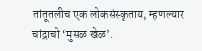तांतूतलीच एक लोकसंस्कृताय, म्हणल्यार चांद्राचो ‘मुसळ खेळ’.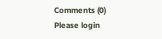Comments (0)
Please login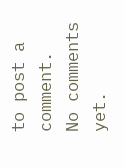to post a comment.
No comments yet.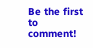Be the first to comment!